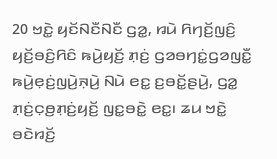20 ꤠꤢꤧ꤭ ꤟꤢꤩꤡꤢꤪꤡꤢꤪ ꤞꤤ꤭, ꤙꤣꤧ ꤖꤚꤢꤩ꤬ꤜꤢꤨ꤬ ꤟꤢꤩ꤬ꤋꤢꤨ꤬ꤖꤢꤨ ꤒꤣꤧ꤬ꤟꤢꤩ꤬ ꤊ꤫ꤢꤦ꤬ ꤞꤤꤋꤚꤢꤦ꤭ꤞꤤꤜꤢꤪ꤭ ꤒꤣꤧ꤬ꤕ꤫ꤢꤦ꤬ꤜꤣꤧ꤬ꤏ꤫ꤣꤧ꤬ ꤡꤣꤧ ꤕꤢ꤭ ꤢ꤬ꤋꤢꤩ꤭ꤔꤣꤧ꤬, ꤞꤤ꤭ ꤊ꤫ꤢꤦ꤬ꤍ꤫ꤥ꤬ꤊ꤫ꤢꤦ꤬ꤟꤢꤩ꤬ ꤜꤢ꤭ꤋꤢꤧ꤭ ꤕꤢ꤭꤯ ꤘꤣ ꤠꤢꤧ꤭ ꤋꤢꤧꤙꤢꤩ꤬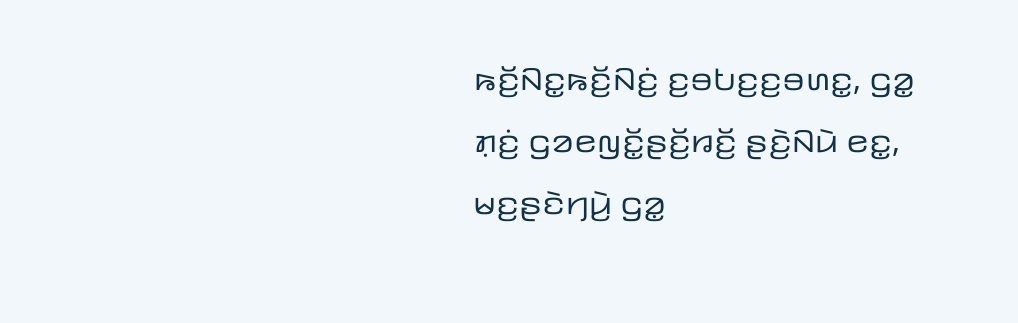ꤒꤢꤩ꤬ꤡꤢ꤭ꤒꤢꤩ꤬ꤡꤢꤦ꤬ ꤢ꤬ꤋꤝꤢ꤬ꤢ꤬ꤋꤛꤢ꤭, ꤞꤤ꤭ ꤊ꤫ꤢꤦ꤬ ꤞꤤꤕꤜꤢꤩ꤭ꤔꤢꤩ꤬ꤙꤢꤩ꤬ ꤔꤢꤧ꤬ꤡꤣꤧ ꤕꤢ꤭, ꤗꤢ꤬ꤔꤢꤧꤚꤣꤧ꤬ ꤞꤤ꤭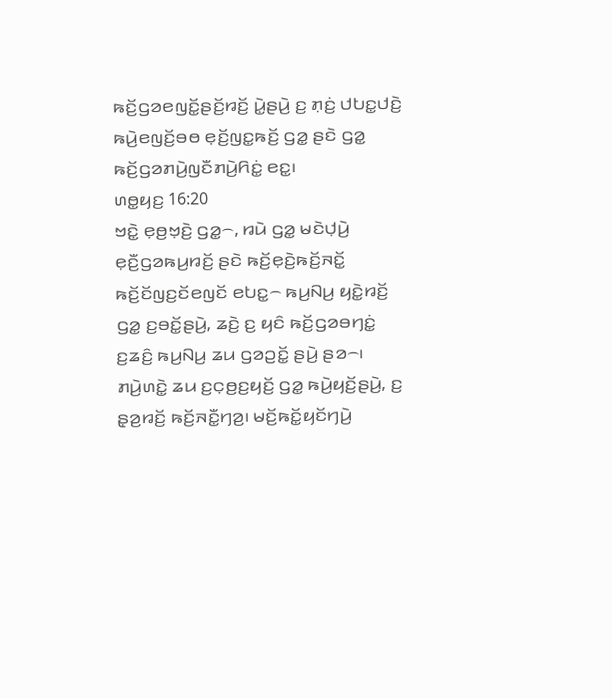ꤒꤢꤩ꤬ꤞꤤꤕꤜꤢꤩ꤭ꤔꤢꤩ꤬ꤙꤢꤩ꤬ ꤣꤧ꤭ꤔꤣꤧ꤬ ꤢ꤬ ꤊ꤫ꤢꤦ꤬ ꤓꤝꤢ꤭ꤓꤢꤧ꤬ ꤒꤣꤧ꤬ꤕꤜꤢꤩ꤬ꤋꤥ ꤕ꤫ꤢꤩ꤬ꤜꤢ꤭ꤒꤢꤩ꤬ ꤞꤤ꤭ ꤔꤢꤧ ꤞꤤ꤭ ꤒꤢꤩ꤬ꤞꤤꤊꤣꤧ꤬ꤜꤢꤪꤊꤣꤧ꤬ꤖꤢꤦ꤭ ꤕꤢ꤭꤯
ꤛꤥ꤭ꤟꤢ꤬ 16:20
ꤠꤢꤧ꤭ ꤕ꤫ꤥ꤬ꤠ꤫ꤢꤧ꤬ ꤞꤤ꤭꤮, ꤙꤣꤧ ꤞꤤ꤭ ꤗꤢꤧꤓ꤫ꤣꤧ꤬ ꤕ꤫ꤢꤪ꤬ꤞꤤꤒꤣ꤬ꤙꤢꤩ꤬ ꤔꤢꤧ ꤒꤢꤩ꤬ꤕ꤫ꤢꤧ꤬ꤒꤢꤩ꤬ꤏꤢꤩ꤭ ꤒꤢꤩ꤬ꤢꤩꤜꤢ꤬ꤢꤩꤕꤜꤢꤩ ꤕꤝꤢ꤭꤮ ꤒꤣ꤬ꤡꤣ꤬ ꤟꤢꤧ꤭ꤙꤢꤩ꤬ ꤞꤤ꤭ ꤢ꤬ꤋꤢꤩ꤭ꤔꤣꤧ꤬, ꤘꤢꤧ꤬ ꤢ꤬ ꤟꤢꤨ ꤒꤢꤩ꤬ꤞꤤꤋꤚꤢꤦ꤭ ꤢ꤬ꤘꤢꤨ꤬ ꤒꤣ꤬ꤡꤣ꤬ ꤘꤣ ꤞꤤꤑꤢꤩ꤭ ꤔꤣꤧ꤬ ꤔꤤ꤮꤯
ꤊꤣꤧ꤬ꤛꤢꤧ꤭ ꤘꤣ ꤢ꤬ꤍ꤫ꤥ꤬ꤢ꤬ꤟꤢꤩ꤬ ꤞꤤ꤭ ꤒꤣꤧ꤬ꤟꤢꤩ꤬ꤔꤣꤧ꤬, ꤢ꤬ ꤔ꤫ꤤ꤬ꤙꤢꤩ꤬ ꤒꤢꤩ꤬ꤏꤢꤪ꤭ꤚꤤ꤬꤯ ꤗꤢꤩ꤬ꤒꤢꤩ꤭ꤟꤢꤩꤚꤣꤧ꤬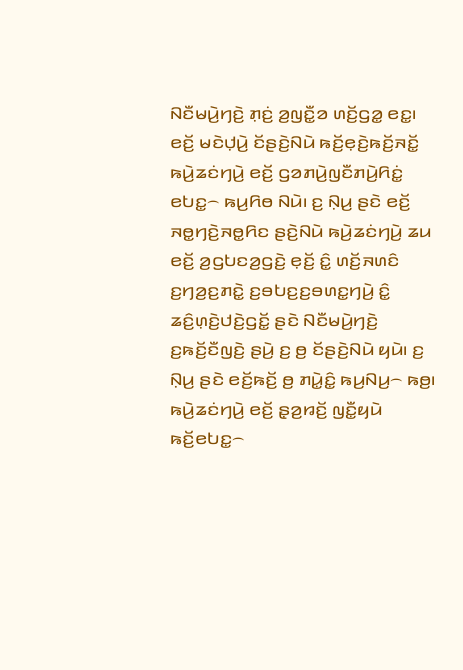ꤡꤢꤪꤗꤣꤧ꤬ꤚꤢꤧ꤬ ꤊ꤫ꤢꤦ꤬ ꤤ꤬ꤜꤢꤪ꤭ꤤ ꤛꤢꤩ꤬ꤞꤤ꤭ ꤕꤢ꤭꤯
ꤕꤢꤩ꤬ ꤗꤢꤧꤓ꤫ꤣꤧ꤬ ꤢꤩꤔꤢꤧ꤬ꤡꤣꤧ ꤒꤢꤩ꤬ꤕ꤫ꤢꤧ꤬ꤒꤢꤩ꤬ꤏꤢꤩ꤭ ꤒꤣꤧ꤬ꤘꤢꤦꤚꤣꤧ꤬ ꤕꤢꤩ꤬ ꤞꤤꤊꤣꤧ꤬ꤜꤢꤪꤊꤣꤧ꤬ꤖꤢꤦ꤭ ꤕꤝꤢ꤭꤮ ꤒꤣ꤬ꤖꤥ ꤡꤣꤧ꤯ ꤢ꤬ ꤡ꤫ꤣ꤬ ꤔꤢꤧ ꤕꤢꤩ꤬ ꤏꤥ꤭ꤚꤢꤧ꤬ꤏꤥ꤭ꤖꤢ ꤔꤢꤧ꤬ꤡꤣꤧ ꤒꤣꤧ꤬ꤘꤢꤦꤚꤣꤧ꤬ ꤘꤣ ꤕꤢꤩ꤬ ꤤ꤬ꤞꤝꤢꤤ꤬ꤞꤢꤧ꤬ ꤕ꤫ꤢꤩ꤬ ꤢꤨ꤭ ꤛꤢꤩ꤬ꤏꤛꤢꤨ ꤢ꤬ꤚꤤ꤬ꤢ꤬ꤊꤢꤧ꤭ ꤢ꤬ꤋꤝꤢ꤬ꤢ꤬ꤋꤛꤢ꤭ꤚꤣꤧ꤬ ꤢꤨ꤭ ꤘꤢꤨ꤬ꤛ꤫ꤢꤧ꤬ꤓꤢꤧ꤬ꤞꤢꤩ꤭ ꤔꤢꤧ ꤡꤢꤪꤗꤣꤧ꤬ꤚꤢꤧ꤬ ꤢ꤬ꤒꤢꤩ꤬ꤢꤪꤜꤢꤧ꤬ ꤔꤣꤧ꤬ ꤢ꤬ ꤥ꤬ ꤢꤩꤔꤢꤧ꤬ꤡꤣꤧ ꤟꤣꤧ꤯ ꤢ꤬ ꤡ꤫ꤣ꤬ ꤔꤢꤧ ꤕꤢꤩ꤬ꤒꤢꤩ꤬ ꤥ꤬ ꤊꤣꤧ꤭ꤢꤨ꤭ ꤒꤣ꤬ꤡꤣ꤬꤮ ꤒꤥ꤬꤯ ꤒꤣꤧ꤬ꤘꤢꤦꤚꤣꤧ꤬ ꤕꤢꤩ꤬ ꤔ꤫ꤤ꤬ꤙꤢꤩ꤬ ꤜꤢꤪ꤭ꤟꤣꤧ ꤒꤢꤩ꤬ꤕꤝꤢ꤭꤮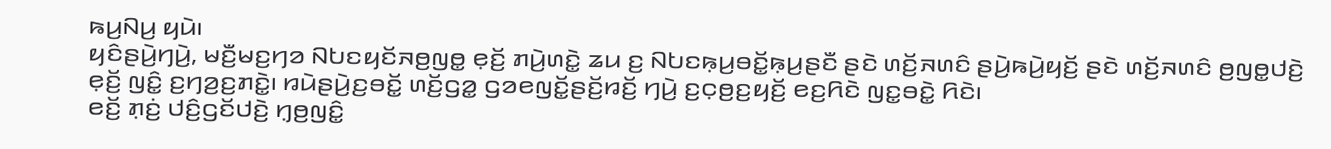ꤒꤣ꤬ꤡꤣ꤬ ꤟꤣꤧ꤯
ꤟꤢꤨꤔꤣꤧ꤬ꤚꤣꤧ꤬, ꤗꤢꤪ꤬ꤗꤢ꤬ꤚꤤ ꤡꤝꤢꤟꤢꤩꤏꤥ꤬ꤜꤥ꤭ ꤕ꤫ꤢꤩ꤬ ꤊꤣꤧ꤬ꤛꤢꤧ꤭ ꤘꤣ ꤢ꤬ ꤡꤝꤢꤒ꤫ꤣ꤬ꤋꤢꤩ꤭ꤒ꤫ꤣ꤬ꤔꤢꤪ ꤔꤢꤧ ꤛꤢꤩ꤬ꤏꤛꤢꤨ ꤔꤣꤧ꤬ꤒꤣꤧ꤬ꤟꤢꤩ꤬ ꤔꤢꤧ ꤛꤢꤩ꤬ꤏꤛꤢꤨ ꤥ꤬ꤜꤥ꤭ꤓꤢꤧ꤬ ꤕ꤫ꤢꤩ꤬ ꤜꤢꤨ꤭ ꤢ꤬ꤚꤤ꤬ꤢ꤬ꤊꤢꤧ꤭꤯ ꤙꤣꤧꤔꤣꤧ꤬ꤢ꤬ꤋꤢꤩ꤭ ꤛꤢꤩ꤬ꤞꤤ꤭ ꤞꤤꤕꤜꤢꤩ꤭ꤔꤢꤩ꤬ꤙꤢꤩ꤬ ꤚꤣꤧ꤬ ꤢ꤬ꤍ꤫ꤥ꤬ꤢ꤬ꤟꤢꤩ꤬ ꤕꤢ꤬ꤖꤢꤧ ꤜꤢ꤭ꤋꤢꤧ꤭ ꤖꤢꤧ꤯
ꤕꤢꤩ꤬ ꤊ꤫ꤢꤦ꤬ ꤓꤢꤨ꤬ꤞꤢꤩꤓꤢꤧ꤬ ꤚ꤫ꤥ꤬ꤜꤢꤨ꤭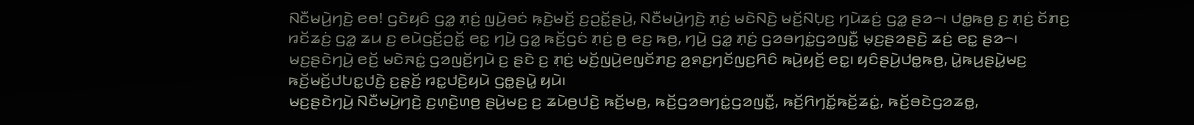ꤡꤢꤪꤗꤣꤧ꤬ꤚꤢꤧ꤬ ꤕꤥ! ꤞꤢꤧꤟꤢꤨ ꤞꤤ꤭ ꤊ꤫ꤢꤦ꤬ ꤜꤣꤧ꤬ꤋꤢꤦ ꤒ꤫ꤢꤧ꤬ꤗꤢꤩ꤬ ꤢ꤬ꤑꤢꤩ꤭ꤔꤣꤧ꤬, ꤡꤢꤪꤗꤣꤧ꤬ꤚꤢꤧ꤬ ꤊ꤫ꤢꤦ꤬ ꤗꤢꤧꤡꤢꤧ꤬ ꤗꤢꤩ꤬ꤡꤝ꤫ꤢ꤬ ꤚꤣꤧꤘꤢꤦ꤬ ꤞꤤ꤭ ꤔꤤ꤮꤯ ꤓꤥ꤭ꤒꤥ꤬ ꤢ꤬ ꤊ꤫ꤢꤦ꤬ ꤢꤩꤊꤢ꤬ ꤙꤢꤩꤘꤢꤦ꤬ ꤞꤤ꤭ ꤘꤣ ꤢ꤬ ꤕꤣꤧꤞꤢꤩ꤬ꤑꤢꤩ꤭ ꤕꤢ꤭ ꤚꤣꤧ꤬ ꤞꤤ꤭ ꤒꤢꤩ꤬ꤞꤢꤦ ꤊ꤫ꤢꤦ꤬ ꤥ꤬ ꤕꤢ꤬ ꤒꤥ꤬, ꤚꤣꤧ꤬ ꤞꤤ꤭ ꤊ꤫ꤢꤦ꤬ ꤞꤤꤋꤚꤢꤦ꤭ꤞꤤꤜꤢꤪ꤭ ꤗ꤫ꤢ꤬ꤔꤤꤔꤢꤧ꤬ ꤘꤢꤦ꤬ ꤕꤢ꤭ ꤔꤤ꤮꤯
ꤗꤢ꤬ꤔꤢꤧꤚꤣꤧ꤬ ꤕꤢꤩ꤬ ꤗꤢꤧꤏꤢꤦ꤭ ꤞꤤꤜꤢꤩ꤬ꤚꤣꤧ ꤢ꤬ ꤔꤢꤧ ꤢ꤬ ꤊ꤫ꤢꤦ꤬ ꤗꤢꤩ꤬ꤜꤣꤧ꤬ꤕꤜꤢꤩꤊꤢ꤬ ꤤ꤬ꤎꤢ꤬ꤚꤢꤩꤜꤢ꤬ꤖꤢꤨ ꤒꤣꤧ꤬ꤟꤢꤩ꤬ ꤕꤢ꤭꤯ ꤟꤢꤨꤔꤣꤧ꤬ꤓꤥ꤭ꤒꤥ꤬, ꤣꤧ꤭ꤒꤣ꤬ꤔꤣꤧ꤭ꤗꤢ꤬ ꤒꤢꤩ꤬ꤗꤢꤩ꤬ꤓꤝꤢ꤭ꤓꤢꤧ꤬ ꤢ꤬ꤔ꤫ꤢꤩ꤬ ꤙꤢ꤭ꤓꤢꤧ꤬ꤟꤣꤧ ꤞꤥ꤭ꤔꤣꤧ꤭ ꤟꤣꤧ꤯
ꤗꤢ꤬ꤔꤢꤧꤚꤣꤧ꤬ ꤡꤢꤪꤗꤣꤧ꤬ꤚꤢꤧ꤬ ꤢ꤬ꤛ꤫ꤢꤧ꤬ꤛꤥ꤬ ꤔꤣꤧ꤬ꤗꤢ꤬ ꤢ꤬ ꤘꤣꤧꤥ꤬ꤓꤢꤧ꤬ ꤒꤢꤩ꤬ꤗꤥ꤬, ꤒꤢꤩ꤬ꤞꤤꤋꤚꤢꤦ꤭ꤞꤤꤜꤢꤪ꤭, ꤒꤢꤩ꤬ꤖꤚꤢꤩ꤭ꤒꤢꤩ꤬ꤘꤢꤦ꤭, ꤒꤢꤩ꤬ꤋꤢꤧꤞꤤꤘꤥ꤭,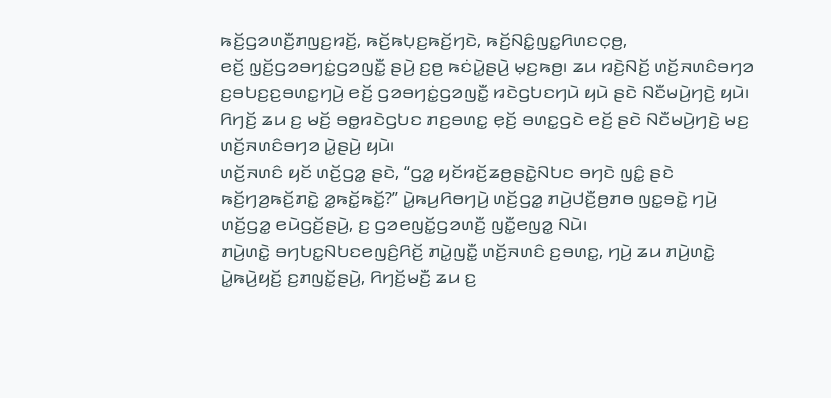ꤒꤢꤩ꤬ꤞꤤꤛꤢꤪ꤬ꤊꤜꤢ꤬ꤙꤢꤩ꤬, ꤒꤢꤩ꤬ꤒꤝ꤫ꤢ꤬ꤒꤢꤩ꤬ꤚꤢꤧ, ꤒꤢꤩ꤬ꤡꤢꤨ꤭ꤜꤢ꤭ꤖꤛꤢꤍ꤫ꤥ꤬,
ꤕꤢꤩ꤬ ꤜ꤫ꤢꤩ꤬ꤞꤤꤋꤚꤢꤦ꤭ꤞꤤꤜꤢꤪ꤭ ꤔꤣꤧ꤬ ꤢ꤬ꤥ꤬ ꤒꤢꤦꤣꤧ꤭ꤔꤣꤧ꤬ ꤗ꤫ꤢ꤬ꤒꤥ꤬꤯ ꤘꤣ ꤙꤢꤧ꤬ꤡꤢꤩ꤬ ꤛꤢꤩ꤬ꤏꤛꤢꤨꤋꤚꤤ ꤢ꤬ꤋꤝꤢ꤬ꤢ꤬ꤋꤛꤢ꤭ꤚꤣꤧ꤬ ꤕꤢꤩ꤬ ꤞꤤꤋꤚꤢꤦ꤭ꤞꤤꤜꤢꤪ꤭ ꤙꤢꤧꤞꤝꤢꤚꤣꤧ ꤟꤣꤧ ꤔꤢꤧ ꤡꤢꤪꤗꤣꤧ꤬ꤚꤢꤧ꤬ ꤟꤣꤧ꤯ ꤖꤚꤢꤩ꤬ ꤘꤣ ꤢ꤬ ꤗꤢꤩ꤬ ꤋꤥ꤭ꤙꤢꤧꤞꤝꤢ ꤊꤢ꤬ꤋꤛꤢ꤭ ꤕ꤫ꤢꤩ꤬ ꤋꤛꤢ꤭ꤞꤢꤧ ꤕꤢꤩ꤬ ꤔꤢꤧ ꤡꤢꤪꤗꤣꤧ꤬ꤚꤢꤧ꤬ ꤗꤢ꤬ ꤛꤢꤩ꤬ꤏꤛꤢꤨꤋꤚꤤ ꤣꤧ꤭ꤔꤣꤧ꤬ ꤟꤣꤧ꤯
ꤛꤢꤩ꤬ꤏꤛꤢꤨ ꤟꤢꤩ ꤛꤢꤩ꤬ꤞꤤ꤭ ꤔꤢꤧ, “ꤞꤤ꤭ ꤟꤢꤩꤙꤢꤩ꤬ꤘꤥ꤬ꤔꤢꤧ꤭ꤡꤝꤢ ꤋꤚꤢꤧ ꤜꤢꤨ꤭ ꤔꤢꤧ ꤒꤢꤩ꤬ꤚꤤ꤬ꤒꤢꤩ꤬ꤊꤢꤧ꤭ ꤤ꤭ꤒꤢꤩ꤭ꤒꤢꤩ꤭?” ꤣꤧ꤭ꤒꤣ꤬ꤖꤥꤚꤣꤧ꤬ ꤛꤢꤩ꤬ꤞꤤ꤭ ꤊꤣꤧ꤬ꤓꤢꤪ꤬ꤥ꤬ꤊꤥ ꤜꤢ꤭ꤋꤢꤧ꤭ ꤚꤣꤧ꤬ ꤛꤢꤩ꤬ꤞꤤ꤭ ꤕꤣꤧꤞꤢꤩ꤬ꤔꤣꤧ꤬, ꤢ꤬ ꤞꤤꤕꤜꤢꤩ꤭ꤞꤤꤛꤢꤪ꤬ ꤜꤢꤪ꤭ꤕꤜꤤ꤭ ꤡꤣꤧ꤯
ꤊꤣꤧ꤬ꤛꤢꤧ꤭ ꤋꤚꤝꤢ꤭ꤡꤝꤢꤕꤜꤢꤨ꤬ꤖꤢꤩ꤬ ꤊꤣꤧ꤭ꤜꤢꤪ꤭ ꤛꤢꤩ꤬ꤏꤛꤢꤨ ꤢ꤬ꤋꤛꤢ꤭, ꤚꤣꤧ꤬ ꤘꤣ ꤊꤣꤧ꤬ꤛꤢꤧ꤭ ꤣꤧ꤭ꤒꤣꤧ꤬ꤟꤢꤩ꤬ ꤢ꤬ꤊꤜꤢꤩ꤭ꤔꤣꤧ꤬, ꤖꤚꤢꤩ꤬ꤗꤢꤪ꤬ ꤘꤣ ꤢ꤬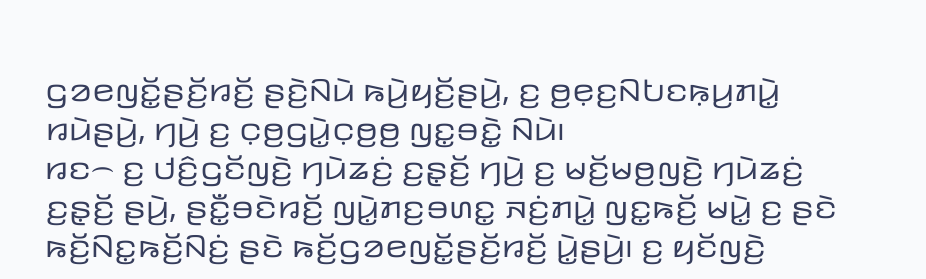ꤞꤤꤕꤜꤢꤩ꤭ꤔꤢꤩ꤬ꤙꤢꤩ꤬ ꤔꤢꤧ꤬ꤡꤣꤧ ꤒꤣꤧ꤬ꤟꤢꤩ꤬ꤔꤣꤧ꤬, ꤢ꤬ ꤥ꤬ꤕ꤫ꤢ꤬ꤡꤝꤢꤒ꤫ꤣ꤬ꤊꤣꤧ꤭ ꤙꤣꤧꤔꤣꤧ꤬, ꤚꤣꤧ꤬ ꤢ꤬ ꤍ꤫ꤥ꤬ꤞꤣꤧ꤭ꤍ꤫ꤥ꤬ꤥ꤬ ꤜꤢ꤭ꤋꤢꤧ꤭ ꤡꤣꤧ꤯
ꤙꤢ꤮ ꤢ꤬ ꤓꤢꤨ꤬ꤞꤢꤩꤜꤢꤧ꤬ ꤚꤣꤧꤘꤢꤦ꤬ ꤢ꤬ꤔ꤫ꤢꤩ꤬ ꤚꤣꤧ꤬ ꤢ꤬ ꤗꤢꤩ꤬ꤗꤥ꤬ꤜꤢꤧ꤬ ꤚꤣꤧꤘꤢꤦ꤬ ꤢ꤬ꤔ꤫ꤢꤩ꤬ ꤔꤣꤧ꤬, ꤔꤢꤪ꤭ꤋꤢꤧꤙꤢꤩ꤬ ꤜꤣꤧ꤭ꤊꤢ꤬ꤋꤛꤢ꤭ ꤏꤢꤦ꤬ꤊꤣꤧ꤭ ꤜꤢ꤭ꤒꤢꤩ꤬ ꤗꤣꤧ꤭ ꤢ꤬ ꤔꤢꤧ ꤒꤢꤩ꤬ꤡꤢ꤭ꤒꤢꤩ꤬ꤡꤢꤦ꤬ ꤔꤢꤧ ꤒꤢꤩ꤬ꤞꤤꤕꤜꤢꤩ꤭ꤔꤢꤩ꤬ꤙꤢꤩ꤬ ꤣꤧ꤭ꤔꤣꤧ꤬꤯ ꤢ꤬ ꤟꤢꤩꤜꤢꤧ꤬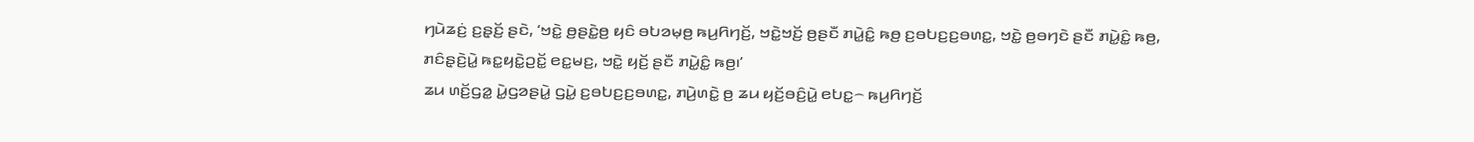ꤚꤣꤧꤘꤢꤦ꤬ ꤢ꤬ꤔ꤫ꤢꤩ꤬ ꤔꤢꤧ, ‘ꤠꤢꤧ꤭ ꤥ꤬ꤔꤢꤧ꤭ꤥ꤬ ꤟꤢꤨ ꤋꤝꤤꤗ꤫ꤥ꤬ ꤒꤣ꤬ꤖꤚꤢꤩ꤬, ꤠꤢꤧ꤭ꤠꤢꤩ꤬ ꤥ꤬ꤔꤢꤪ ꤊꤣꤧ꤭ꤢꤨ꤭ ꤒꤥ꤬ ꤢ꤬ꤋꤝꤢ꤬ꤢ꤬ꤋꤛꤢ꤭, ꤠꤢꤧ꤭ ꤥ꤬ꤋꤚꤢꤧ ꤔꤢꤪ ꤊꤣꤧ꤭ꤢꤨ꤭ ꤒꤥ꤬, ꤊꤢꤨꤔ꤫ꤢꤧ꤬ꤣꤧ꤭ ꤒꤢ꤭ꤟꤢꤧ꤭ꤑꤢꤩ꤭ ꤕꤢ꤭ꤗꤢ꤬, ꤠꤢꤧ꤭ ꤟꤢꤩ꤬ ꤔꤢꤪ ꤊꤣꤧ꤭ꤢꤨ꤭ ꤒꤥ꤬꤯’
ꤘꤣ ꤛꤢꤩ꤬ꤞꤤ꤭ ꤣꤧ꤭ꤞꤤꤔꤣꤧ꤭ ꤞꤣꤧ꤭ ꤢ꤬ꤋꤝꤢ꤬ꤢ꤬ꤋꤛꤢ꤭, ꤊꤣꤧ꤬ꤛꤢꤧ꤭ ꤥ꤬ ꤘꤣ ꤟꤢꤩ꤬ꤋꤢꤨ꤬ꤣꤧ꤭ ꤕꤝꤢ꤭꤮ ꤒꤣ꤬ꤖꤚꤢꤩ꤬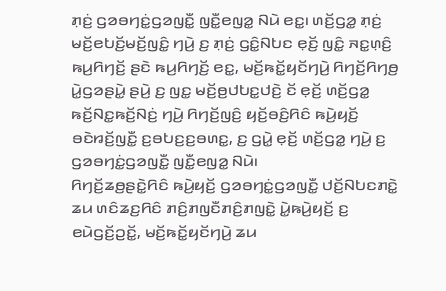ꤊ꤫ꤢꤦ꤬ ꤞꤤꤋꤚꤢꤦ꤭ꤞꤤꤜꤢꤪ꤭ ꤜꤢꤪ꤭ꤕꤜꤤ꤭ ꤡꤣꤧ ꤕꤢ꤭꤯ ꤛꤢꤩ꤬ꤞꤤ꤭ ꤊ꤫ꤢꤦ꤬ ꤗꤢꤩ꤬ꤕꤝꤢꤩ꤬ꤗꤢꤩ꤬ꤜꤢꤨ꤭ ꤚꤣꤧ꤬ ꤢ꤬ ꤊ꤫ꤢꤦ꤬ ꤞꤢꤨ꤭ꤡꤝꤢ ꤕ꤫ꤢꤩ꤬ ꤜꤢꤨ꤭ ꤏꤢ꤭ꤛ꤫ꤢꤨ꤬ ꤒꤣ꤬ꤖꤚꤢꤩ꤬ ꤔꤢꤧ ꤒꤣ꤬ꤖꤚꤢꤩ꤬ ꤕꤢ꤭, ꤗꤢꤩ꤬ꤒꤢꤩ꤭ꤟꤢꤩꤚꤣꤧ꤬ ꤖꤚꤢꤩ꤬ꤖꤚꤥ꤬ ꤣꤧ꤭ꤞꤤꤔꤣꤧ꤭ ꤔꤣꤧ꤬ ꤢ꤬ ꤜꤢ꤭ ꤗꤢꤩ꤬ꤥ꤬ꤓꤝꤢ꤭ꤓꤢꤧ꤬ ꤢꤩ ꤕ꤫ꤢꤩ꤬ ꤛꤢꤩ꤬ꤞꤤ꤭ ꤒꤢꤩ꤬ꤡꤢ꤭ꤒꤢꤩ꤬ꤡꤢꤦ꤬ ꤚꤣꤧ꤬ ꤖꤚꤢꤩ꤬ꤜꤢꤨ꤬ ꤟꤢꤩ꤬ꤋꤢꤨ꤬ꤖꤢꤨ ꤒꤣꤧ꤬ꤟꤢꤩ꤬ ꤋꤢꤧꤙꤢꤩ꤬ꤜꤢꤪ꤭ ꤢ꤬ꤋꤝꤢ꤬ꤢ꤬ꤋꤛꤢ꤭, ꤢ꤬ ꤞꤣꤧ꤭ ꤕ꤫ꤢꤩ꤬ ꤛꤢꤩ꤬ꤞꤤ꤭ ꤚꤣꤧ꤬ ꤢ꤬ ꤞꤤꤋꤚꤢꤦ꤭ꤞꤤꤜꤢꤪ꤭ ꤜꤢꤪ꤭ꤕꤜꤤ꤭ ꤡꤣꤧ꤯
ꤖꤚꤢꤩ꤬ꤘꤥ꤬ꤔꤢꤧ꤭ꤖꤢꤨ ꤒꤣꤧ꤬ꤟꤢꤩ꤬ ꤞꤤꤋꤚꤢꤦ꤭ꤞꤤꤜꤢꤪ꤭ ꤓꤢꤩ꤬ꤡꤝꤢꤊꤢꤧ꤭ ꤘꤣ ꤛꤢꤨꤘꤢ꤬ꤖꤢꤨ ꤊꤢꤨ꤬ꤊꤜꤢꤪꤊꤢꤨ꤬ꤊꤜꤢꤧ꤭ ꤣꤧ꤭ꤒꤣꤧ꤬ꤟꤢꤩ꤬ ꤢ꤬ ꤕꤣꤧꤞꤢꤩ꤬ꤑꤢꤩ꤭, ꤗꤢꤩ꤬ꤒꤢꤩ꤭ꤟꤢꤩꤚꤣꤧ꤬ ꤘꤣ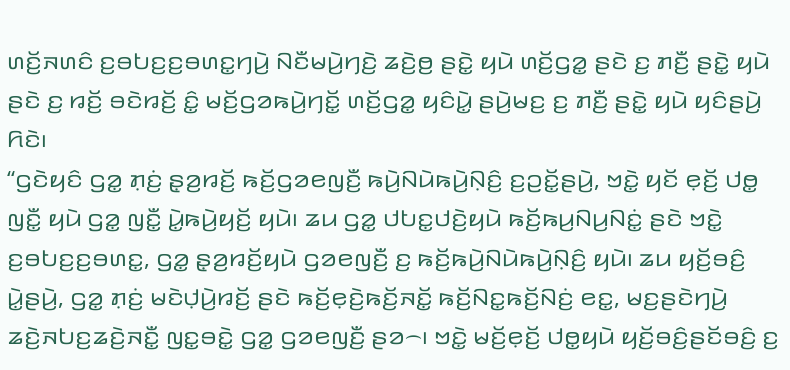ꤛꤢꤩ꤬ꤏꤛꤢꤨ ꤢ꤬ꤋꤝꤢ꤬ꤢ꤬ꤋꤛꤢ꤭ꤚꤣꤧ꤬ ꤡꤢꤪꤗꤣꤧ꤬ꤚꤢꤧ꤬ ꤘꤢꤧ꤬ꤥ꤬ ꤔꤢꤧ꤭ ꤟꤣꤧ ꤛꤢꤩ꤬ꤞꤤ꤭ ꤔꤢꤧ ꤢ꤬ ꤊꤢꤪ꤬ ꤔꤢꤧ꤭ ꤟꤣꤧ ꤔꤢꤧ ꤢ꤬ ꤙꤢꤩ꤬ ꤋꤢꤧꤙꤢꤩ꤬ ꤢꤨ꤭ ꤗꤢꤩ꤬ꤞꤤꤒꤣꤧ꤬ꤚꤢꤩ꤭ ꤛꤢꤩ꤬ꤞꤤ꤭ ꤟꤢꤨꤣꤧ꤭ ꤔꤣꤧ꤬ꤗꤢ꤬ ꤢ꤬ ꤊꤢꤪ꤬ ꤔꤢꤧ꤭ ꤟꤣꤧ ꤟꤢꤨꤔꤣꤧ꤬ ꤖꤢꤧ꤯
“ꤞꤢꤧꤟꤢꤨ ꤞꤤ꤭ ꤊ꤫ꤢꤦ꤬ ꤔ꤫ꤤ꤬ꤙꤢꤩ꤬ ꤒꤢꤩ꤬ꤞꤤꤕꤜꤢꤪ꤬ ꤒꤣꤧ꤬ꤡꤣꤧꤒꤣꤧ꤬ꤡ꤫ꤢꤨ꤬ ꤢ꤬ꤑꤢꤩ꤭ꤔꤣꤧ꤬, ꤠꤢꤧ꤭ ꤟꤢꤩ ꤕ꤫ꤢꤩ꤬ ꤓꤥ꤭ ꤜꤢꤪ꤭ ꤟꤣꤧ ꤞꤤ꤭ ꤜꤢꤪ꤭ ꤣꤧ꤭ꤒꤣꤧ꤬ꤟꤢꤩ꤬ ꤟꤣꤧ꤯ ꤘꤣ ꤞꤤ꤭ ꤓꤝꤢ꤭ꤓꤢꤧ꤬ꤟꤣꤧ ꤒꤢꤩ꤬ꤒꤣ꤬ꤡꤣ꤬ꤡꤢꤦ꤭ ꤔꤢꤧ ꤠꤢꤧ꤭ ꤢ꤬ꤋꤝꤢ꤬ꤢ꤬ꤋꤛꤢ꤭, ꤞꤤ꤭ ꤔ꤫ꤤ꤬ꤙꤢꤩ꤬ꤟꤣꤧ ꤞꤤꤕꤜꤢꤪ꤬ ꤢ꤬ ꤒꤢꤩ꤬ꤒꤣꤧ꤬ꤡꤣꤧꤒꤣꤧ꤬ꤡ꤫ꤢꤨ꤬ ꤟꤣꤧ꤯ ꤘꤣ ꤟꤢꤩ꤬ꤋꤢꤨ꤬ ꤣꤧ꤭ꤔꤣꤧ꤬, ꤞꤤ꤭ ꤊ꤫ꤢꤦ꤬ ꤗꤢꤧꤓ꤫ꤣꤧ꤬ꤙꤢꤩ꤬ ꤔꤢꤧ ꤒꤢꤩ꤬ꤕ꤫ꤢꤧ꤬ꤒꤢꤩ꤬ꤏꤢꤩ꤭ ꤒꤢꤩ꤬ꤡꤢ꤭ꤒꤢꤩ꤬ꤡꤢꤦ꤬ ꤕꤢ꤭, ꤗꤢ꤬ꤔꤢꤧꤚꤣꤧ꤬ ꤘꤢꤧ꤬ꤏꤝꤢ꤬ꤘꤢꤧ꤬ꤏꤢꤪ꤭ ꤜꤢ꤭ꤋꤢꤧ꤭ ꤞꤤ꤭ ꤞꤤꤕꤜꤢꤪ꤬ ꤔꤤ꤮꤯ ꤠꤢꤧ꤭ ꤗꤢꤩ꤬ꤕ꤫ꤢꤩ꤬ ꤓꤥ꤭ꤟꤣꤧ ꤟꤢꤩ꤬ꤋꤢꤨ꤬ꤔꤢꤩꤋꤢꤨ꤬ ꤢ꤬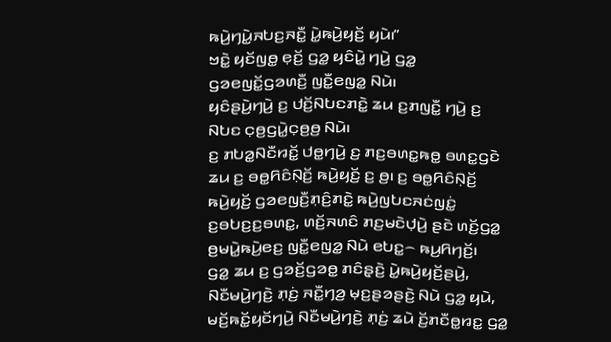ꤒꤣꤧ꤬ꤚꤣꤧ꤭ꤏꤝꤢ꤬ꤏꤢꤪ꤭ ꤣꤧ꤭ꤒꤣꤧ꤬ꤟꤢꤩ꤬ ꤟꤣꤧ꤯”
ꤠꤢꤧ꤭ ꤟꤢꤩꤜꤥ꤭ ꤕ꤫ꤢꤩ꤬ ꤞꤤ꤭ ꤟꤢꤨꤣꤧ꤭ ꤚꤣꤧ꤬ ꤞꤤ꤭ ꤞꤤꤕꤜꤢꤩ꤭ꤞꤤꤛꤢꤪ꤬ ꤜꤢꤪ꤭ꤕꤜꤤ꤭ ꤡꤣꤧ꤯
ꤟꤢꤨꤔꤣꤧ꤬ꤚꤣꤧ꤬ ꤢ꤬ ꤓꤢꤩ꤬ꤡꤝꤢꤊꤢꤧ꤭ ꤘꤣ ꤢ꤬ꤊꤜꤢꤪ꤭ ꤚꤣꤧ꤬ ꤢ꤬ ꤡꤝꤢ ꤍ꤫ꤥ꤬ꤞꤣꤧ꤭ꤍ꤫ꤥ꤬ꤥ꤬ ꤡꤣꤧ꤯
ꤢ꤬ ꤊꤝꤤ꤭ꤡꤢꤪꤙꤢꤩ꤭ ꤓꤥ꤭ꤚꤣꤧ꤬ ꤢ꤬ ꤊꤢ꤬ꤋꤛꤢ꤭ꤒꤥ꤭ ꤋꤛꤢ꤭ꤞꤢꤧ ꤘꤣ ꤢ꤬ ꤋꤥ꤭ꤖꤢꤨꤡ꤫ꤢꤩ꤬ ꤒꤣꤧ꤬ꤟꤢꤩ꤬ ꤢ꤬ ꤥ꤬꤯ ꤢ꤬ ꤋꤥ꤭ꤖꤢꤨꤡ꤫ꤢꤩ꤬ ꤒꤣꤧ꤬ꤟꤢꤩ꤬ ꤞꤤꤕꤜꤢꤪ꤬ꤊ꤫ꤢꤨ꤬ꤊꤢꤧ꤭ ꤒꤣꤧ꤬ꤜꤝꤢꤏꤢꤦꤜꤢꤦ꤭ ꤢ꤬ꤋꤝꤢ꤬ꤢ꤬ꤋꤛꤢ꤭, ꤛꤢꤩ꤬ꤏꤛꤢꤨ ꤊꤢ꤬ꤗꤢꤧꤓ꤫ꤣꤧ꤬ ꤔꤢꤧ ꤛꤢꤩ꤬ꤞꤤ꤭ ꤥ꤬ꤗꤣꤧ꤭ꤒꤣꤧ꤬ꤕꤢ꤬ ꤜꤢꤪ꤭ꤕꤜꤤ꤭ ꤡꤣꤧ ꤕꤝꤢ꤭꤮ ꤒꤣ꤬ꤖꤚꤢꤩ꤬꤯
ꤞꤤ꤭ ꤘꤣ ꤢ꤬ ꤞꤤꤢꤩ꤬ꤞꤤꤥ꤭ ꤊꤢꤨꤔ꤫ꤢꤧ꤬ ꤣꤧ꤭ꤒꤣꤧ꤬ꤟꤢꤩ꤬ꤔꤣꤧ꤬, ꤡꤢꤪꤗꤣꤧ꤬ꤚꤢꤧ꤬ ꤊ꤫ꤢꤦ꤬ ꤏꤢꤪ꤭ꤚꤤ꤬ ꤗ꤫ꤢ꤬ꤔꤤꤔꤢꤧ꤬ ꤡꤣꤧ ꤞꤤ꤭ ꤟꤣꤧ, ꤗꤢꤩ꤬ꤒꤢꤩ꤭ꤟꤢꤩꤚꤣꤧ꤬ ꤡꤢꤪꤗꤣꤧ꤬ꤚꤢꤧ꤬ ꤊ꤫ꤢꤦ꤬ ꤘꤣꤧ ꤢꤩ꤬ꤊꤢꤪꤥ꤭ꤙꤢ꤭ ꤞꤤ꤭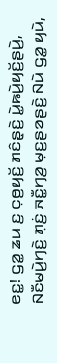ꤕꤢ꤭! ꤞꤤ꤭ ꤘꤣ ꤢ꤬ ꤍ꤫ꤥ꤬ꤟꤢꤩ꤬ ꤊꤢꤨꤔ꤫ꤢꤧ꤬ ꤣꤧ꤭ꤒꤣꤧ꤬ꤟꤢꤩ꤬ꤔꤣꤧ꤬, ꤡꤢꤪꤗꤣꤧ꤬ꤚꤢꤧ꤬ ꤊ꤫ꤢꤦ꤬ ꤏꤢꤪ꤭ꤚꤤ꤬ ꤗ꤫ꤢ꤬ꤔꤤꤔꤢꤧ꤬ ꤡꤣꤧ ꤞꤤ꤭ ꤟꤣꤧ,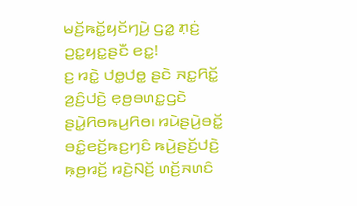ꤗꤢꤩ꤬ꤒꤢꤩ꤭ꤟꤢꤩꤚꤣꤧ꤬ ꤞꤤ꤭ ꤊ꤫ꤢꤦ꤬ ꤑꤢ꤭ꤟꤢ꤭ꤔꤢꤪ ꤕꤢ꤭!
ꤢ꤬ ꤙꤢꤧ꤭ ꤓꤥ꤭ꤓꤥ꤭ ꤔꤢꤧ ꤏꤢ꤭ꤖꤢꤩ꤭ ꤤ꤬ꤢꤨ꤬ꤓꤢꤧ꤬ ꤕ꤫ꤥ꤬ꤋꤛꤢ꤭ꤞꤢꤧ ꤔꤣꤧ꤭ꤖꤥꤒꤣ꤬ꤖꤥ꤯ ꤙꤣꤧꤔꤣꤧ꤬ꤋꤢꤩ꤭ ꤋꤢꤨ꤭ꤕꤢꤩ꤬ꤒꤢ꤬ꤚꤢꤨ ꤒꤣꤧ꤬ꤔꤢꤩ꤬ꤓꤢꤧ꤬ ꤒ꤫ꤥ꤬ꤙꤢꤩ꤬ ꤙꤢꤧ꤬ꤡꤢꤩ꤬ ꤛꤢꤩ꤬ꤏꤛꤢꤨ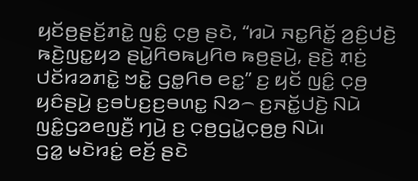ꤟꤢꤩꤥ꤬ꤔꤢꤩ꤬ꤊꤢꤧ꤭ ꤜꤢꤨ꤭ ꤍ꤫ꤥ꤬ ꤔꤢꤧ, “ꤙꤣꤧ ꤏꤢ꤭ꤖꤢꤩ꤭ ꤤ꤬ꤢꤨ꤬ꤓꤢꤧ꤬ ꤒꤢꤧ꤬ꤜꤢ꤭ꤟꤤ ꤔꤣꤧ꤭ꤖꤥꤒꤣ꤬ꤖꤥ ꤒꤥ꤬ꤔꤣꤧ꤬, ꤔꤢꤧ꤬ ꤊ꤫ꤢꤦ꤬ ꤓꤢꤩꤙꤤꤊꤢꤧ꤭ ꤠꤢꤧ꤭ ꤞꤥ꤭ꤖꤥ ꤕꤢ꤭” ꤢ꤬ ꤟꤢꤩ ꤜꤢꤨ꤭ ꤍ꤫ꤥ꤬ ꤟꤢꤨꤔꤣꤧ꤬ ꤢ꤬ꤋꤝꤢ꤬ꤢ꤬ꤋꤛꤢ꤭ ꤡꤤ꤮ ꤢ꤬ꤏꤢꤩ꤭ꤓꤢꤧ꤬ ꤡꤣꤧ ꤜꤢꤨ꤭ꤞꤤꤕꤜꤢꤪ꤬ ꤚꤣꤧ꤬ ꤢ꤬ ꤍ꤫ꤥ꤬ꤞꤣꤧ꤭ꤍ꤫ꤥ꤬ꤥ꤬ ꤡꤣꤧ꤯
ꤞꤤ꤭ ꤗꤢꤧꤙꤢꤦ꤭ ꤕꤢꤩ꤬ ꤔꤢꤧ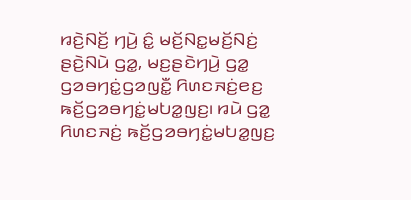ꤙꤢꤧ꤬ꤡꤢꤩ꤬ ꤚꤣꤧ꤬ ꤢꤨ꤭ ꤗꤢꤩ꤬ꤡꤢ꤭ꤗꤢꤩ꤬ꤡꤢꤦ꤬ ꤔꤢꤧ꤬ꤡꤣꤧ ꤞꤤ꤭, ꤗꤢ꤬ꤔꤢꤧꤚꤣꤧ꤬ ꤞꤤ꤭ ꤞꤤꤋꤚꤢꤦ꤭ꤞꤤꤜꤢꤪ꤭ ꤖꤛꤢꤏꤢꤦ꤬ꤕꤢ꤬ ꤒꤢꤩ꤬ꤞꤤꤋꤚꤢꤦ꤭ꤗꤝꤤ꤭ꤜꤢ꤬꤯ ꤙꤣꤧ ꤞꤤ꤭ ꤖꤛꤢꤏꤢꤦ꤬ ꤒꤢꤩ꤬ꤞꤤꤋꤚꤢꤦ꤭ꤗꤝꤤ꤭ꤜꤢ꤬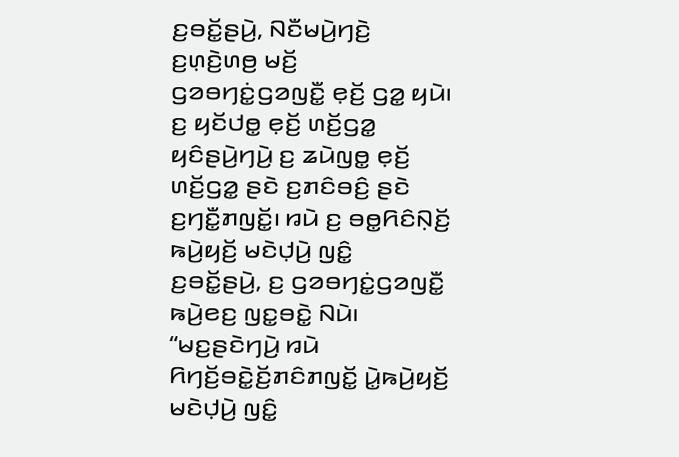ꤢ꤬ꤋꤢꤩ꤭ꤔꤣꤧ꤬, ꤡꤢꤪꤗꤣꤧ꤬ꤚꤢꤧ꤬ ꤢ꤬ꤛ꤫ꤢꤧ꤬ꤛꤥ꤬ ꤗꤢꤩ꤬ ꤞꤤꤋꤚꤢꤦ꤭ꤞꤤꤜꤢꤪ꤭ ꤕ꤫ꤢꤩ꤬ ꤞꤤ꤭ ꤟꤣꤧ꤯
ꤢ꤬ ꤟꤢꤩꤓꤥ꤭ ꤕ꤫ꤢꤩ꤬ ꤛꤢꤩ꤬ꤞꤤ꤭ ꤟꤢꤨꤔꤣꤧ꤬ꤚꤣꤧ꤬ ꤢ꤬ ꤘꤣꤧꤜꤥ꤭ ꤕ꤫ꤢꤩ꤬ ꤛꤢꤩ꤬ꤞꤤ꤭ ꤔꤢꤧ ꤢ꤬ꤊꤢꤨꤋꤢꤨ꤬ ꤔꤢꤧ ꤢ꤬ꤚꤢꤪ꤭ꤊꤜꤢꤩ꤭꤯ ꤙꤣꤧ ꤢ꤬ ꤋꤥ꤭ꤖꤢꤨꤡ꤫ꤢꤩ꤬ ꤒꤣꤧ꤬ꤟꤢꤩ꤬ ꤗꤢꤧꤓ꤫ꤣꤧ꤬ ꤜꤢꤨ꤭ ꤢ꤬ꤋꤢꤩ꤭ꤔꤣꤧ꤬, ꤢ꤬ ꤞꤤꤋꤚꤢꤦ꤭ꤞꤤꤜꤢꤪ꤭ ꤒꤣꤧ꤬ꤕꤢ꤬ ꤜꤢ꤭ꤋꤢꤧ꤭ ꤡꤣꤧ꤯
“ꤗꤢ꤬ꤔꤢꤧꤚꤣꤧ꤬ ꤙꤣꤧ ꤖꤚꤢꤩ꤬ꤋꤢꤧ꤭ꤢꤩ꤬ꤊꤢꤨꤊꤜꤢꤩ꤭ ꤣꤧ꤭ꤒꤣꤧ꤬ꤟꤢꤩ꤬ ꤗꤢꤧꤓ꤫ꤣꤧ꤬ ꤜꤢꤨ꤭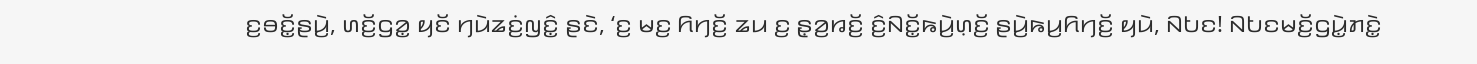ꤢ꤬ꤋꤢꤩ꤭ꤔꤣꤧ꤬, ꤛꤢꤩ꤬ꤞꤤ꤭ ꤟꤢꤩ ꤚꤣꤧꤘꤢꤦ꤬ꤜꤢꤨ꤭ ꤔꤢꤧ, ‘ꤢ꤬ ꤗꤢ꤬ ꤖꤚꤢꤩ꤬ ꤘꤣ ꤢ꤬ ꤔ꤫ꤤ꤬ꤙꤢꤩ꤬ ꤢꤨ꤬ꤡꤢꤩ꤭ꤒꤣꤧ꤬ꤛ꤫ꤢꤩ꤬ ꤔꤣꤧ꤬ꤒꤣ꤬ꤖꤚꤢꤩ꤬ ꤟꤣꤧ, ꤡꤝꤢ! ꤡꤝꤢꤗꤢꤩ꤬ꤞꤣꤧ꤭ꤊꤢꤧ꤭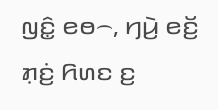ꤜꤢꤨ꤭ ꤕꤥ꤮, ꤚꤣꤧ꤬ ꤕꤢꤩ꤬ ꤊ꤫ꤢꤦ꤬ ꤖꤛꤢ ꤢ꤬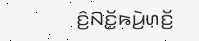ꤢꤨ꤬ꤡꤢꤩ꤭ꤒꤣꤧ꤬ꤛ꤫ꤢꤩ꤬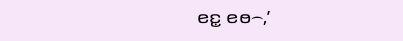ꤕꤢ꤭ ꤕꤥ꤮,’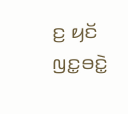ꤢ꤬ ꤟꤢꤩ ꤜꤢ꤭ꤋꤢꤧ꤭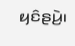ꤟꤢꤨꤔꤣꤧ꤬꤯